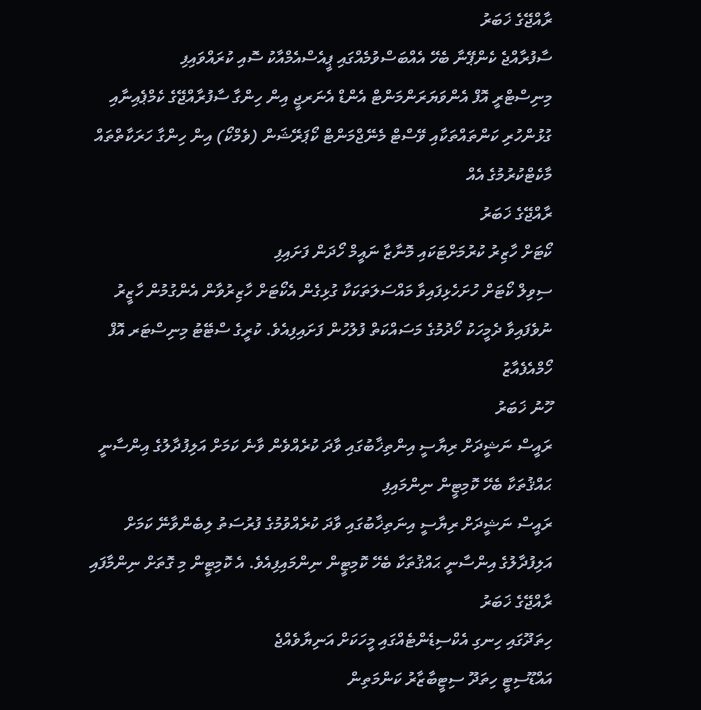ރާއްޖޭގެ ޚަބަރު
ސާފުރާއްޖެ ކެންޕޭނާ ބެހޭ އެއްބަސްވުމެއްގައި ޕީއެސްއެމްއާކު ސޮއި ކުރައްވައިފި
މިނިސްޓްރީ އޮފް އެންވަޔަރަންމަންޓް އެންޑް އެނަރޖީ އިން ހިންގާ ސާފުރާއްޖޭގެ ކެމްޕެއިނާއި ގުޅުންހުރި ކަންތައްތަކާއި ވޭސްޓް މެނޭޖްމަންޓް ކޯޕަރޭޝަން (ވެމްކޯ) އިން ހިންގާ ހަރަކާތްތައް މާކެޓްކުރުމުގެ އެއް
ރާއްޖޭގެ ޚަބަރު
ކޯޓަށް ހާޒިރު ކުރުމަށްޓަކައި މޮނާޒާ ނައީމް ހޯދަން ފަށައިފި
ސިވިލް ކޯޓަށް ހުށަހެޅިފައިވާ މައްސަލަތަކަކާ ގުޅިގެން އެކޯޓަށް ހާޒިރުވާން އެންގުމުން ހާޒީރު ނުވެފައިވާ ދެމީހަކު ހޯދުމުގެ މަސައްކަތް ފުލުހުން ފަށައިފިއެވެ. ކުރީގެ ސްޓޭޓު މިނިސްޓަރ އޮފް ހޯމްއެފެއާޒު
ހޫނު ޚަބަރު
ރައީސް ނަޝީދަށް ރިޔާސީ އިންތިޚާބުގައި ވާދަ ކުރެއްވެން ވާނެ ކަމަށް އަލިފުދާލުގެ އިންސާނީ ޙައްޤުތަކާ ބެހޭ ކޮމިޓީން ނިންމައިފި
ރައީސް ނަޝީދަށް ރިޔާސީ އިނަތިޚާބުގައި ވާދަ ކުރެއްވުމުގެ ފުރުސަތު ލިބެންވާނޭ ކަމަށް އަލިފުދާލުގެ އިންސާނީ ޙައްޤުތަކާ ބެހޭ ކޮމިޓީން ނިންމައިފިއެވެ. އެ ކޮމިޓީން މި ގޮތަށް ނިންމާފައި
ރާއްޖޭގެ ޚަބަރު
ހިތަދޫގައި ހިނގި އެކްސިޑެންޓެއްގައި މީހަކަށް އަނިޔާވެއްޖެ
އައްޑޫސިޓީ ހިތަދޫ ސިޓީބާޒާރު ކަންމަތިން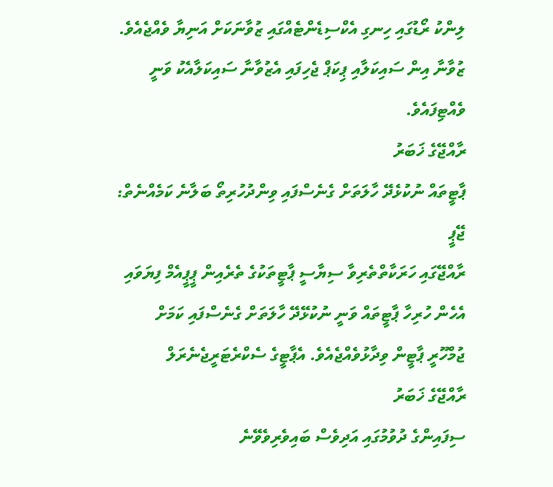ލިންކު ރޯޑުގައި ހިނގި އެކްސިޑެންޓެއްގައި ޒުވާނަކަށް އަނިޔާ ވެއްޖެއެވެ. ޒުވާނާ އިން ސައިކަލާއި ޕިކަޕް ޖެހިފައި އެޒުވާނާ ސައިކަލާއެކު ވަނީ ވެއްޓިފައެވެ.
ރާއްޖޭގެ ޚަބަރު
ޕާޓީތައް ނުކުޅެދޭ ހާލަތަށް ގެނެސްފައި ވިންދުހުރިތޯ ބަލާނެ ކަމެއްނެތް: ޖޭޕީ
ރާއްޖޭގައި ހަރަކާތްތެރިވާ ސިޔާސީ ޕާޓީތަކުގެ ތެރެއިން ޕީޕީއެމް ފިޔަވައި އެހެން ހުރިހާ ޕާޓީތައް ވަނީ ނުކުޅޭދޭ ހާލަތަށް ގެނެސްފައި ކަމަށް ޖުމްހޫރީ ޕާޓީން ވިދާޅުވެއްޖެއެވެ. އެޕާޓީގެ ސެކްރެޓަރީޖެނެރަލް
ރާއްޖޭގެ ޚަބަރު
ސިފައިންގެ ދުވުމުގައި އަދިވެސް ބައިވެރިވެވޭނެ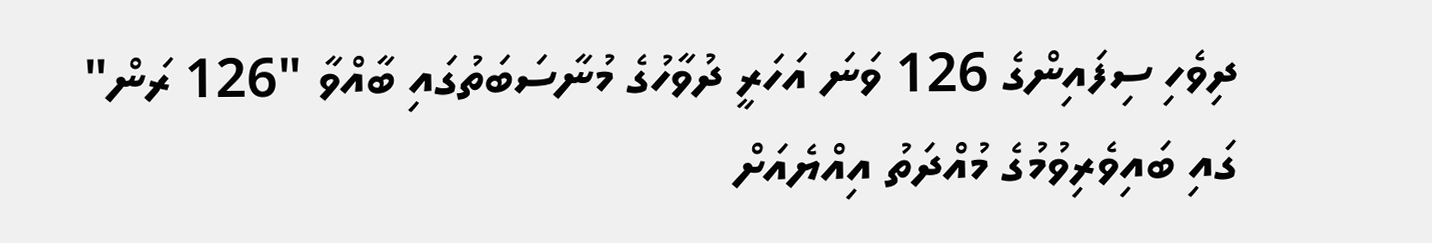ދިވެހި ސިފައިންގެ 126 ވަނަ އަހަރީ ދުވާހުގެ މުނާސަބަތުގައި ބާއްވާ "126 ރަން" ގައި ބައިވެރިވުމުގެ މުއްދަތު އިއްޔެއަށް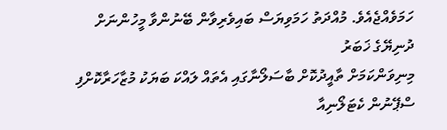ހަމަވެއްޖެއެވެ. މުއްދަތު ހަމަވިޔަސް ބައިވެރިވާން ބޭނުންވާ މީހުންނަށް
ދުނިޔޭގެ ޚަބަރު
މިނިވަންކަމަށް ތާއީދުކޮށް ބާސަލޯނާގައި އެތައް ލައްކަ ބަޔަކު މުޒާހަރާކޮށްފި
ސްޕޭނުން ކެޓަލޯނިއާ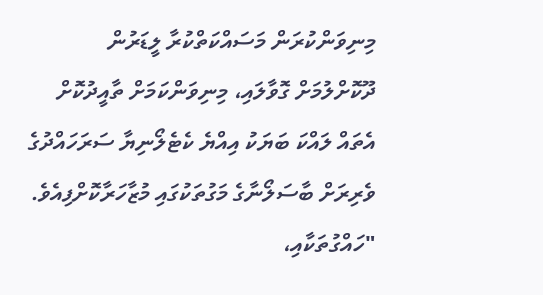މިނިވަންކުރަން މަސައްކަތްކުރާ ލީޑަރުން ދޫކޮށްލުމަށް ގޮވާލައި، މިނިވަންކަމަށް ތާއީދުކޮށް އެތައް ލައްކަ ބަޔަކު އިއްޔެ ކެޓެލޯނިޔާ ސަރަހައްދުގެ ވެރިރަށް ބާސަލޯނާގެ މަގުތަކުގައި މުޒާހަރާކޮށްފިއެވެ. "ހައްގުތަކާއި،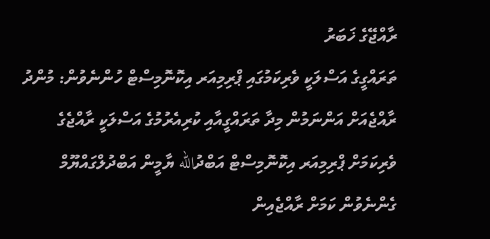ރާއްޖޭގެ ޚަބަރު
ތަރައްގީގެ އަސްލަކީ ވެރިކަމުގައި ޕްރިމިއަރ އިކޮނޮމިސްޓް ހުންނެވުން: މުންދު
ރާއްޖެއަށް އަންނަމުން މިދާ ތަރައްގީއާއި ކުރިއެރުމުގެ އަސްލަކީ ރާއްޖެގެ ވެރިކަމަށް ޕްރިމިއަރ އިކޮނޮމިސްޓް އަބްދުالله ޔާމީން އަބްދުލްގައްޔޫމް ގެންނެވުން ކަމަށް ރާއްޖެއިން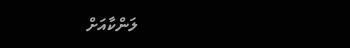ލަންކާއަށް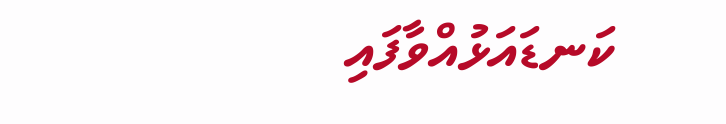ކަނޑައަޅުއްވާފައި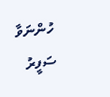ހުންނަވާ ސަފީރު